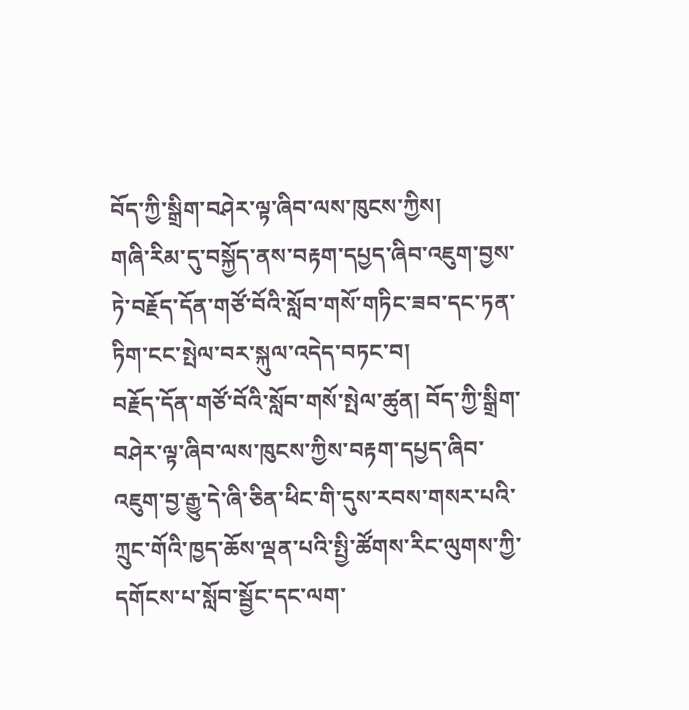བོད་ཀྱི་སྒྲིག་བཤེར་ལྟ་ཞིབ་ལས་ཁུངས་ཀྱིས།
གཞི་རིམ་དུ་བསྐྱོད་ནས་བརྟག་དཔྱད་ཞིབ་འཇུག་བྱས་ཏེ་བརྗོད་དོན་གཙོ་བོའི་སློབ་གསོ་གཏིང་ཟབ་དང་ཏན་ཏིག་ངང་སྤེལ་བར་སྐུལ་འདེད་བཏང་བ།
བརྗོད་དོན་གཙོ་བོའི་སློབ་གསོ་སྤེལ་ཚུན། བོད་ཀྱི་སྒྲིག་བཤེར་ལྟ་ཞིབ་ལས་ཁུངས་ཀྱིས་བརྟག་དཔྱད་ཞིབ་འཇུག་བྱ་རྒྱུ་དེ་ཞི་ཅིན་ཕིང་གི་དུས་རབས་གསར་པའི་ཀྲུང་གོའི་ཁྱད་ཆོས་ལྡན་པའི་སྤྱི་ཚོགས་རིང་ལུགས་ཀྱི་དགོངས་པ་སློབ་སྦྱོང་དང་ལག་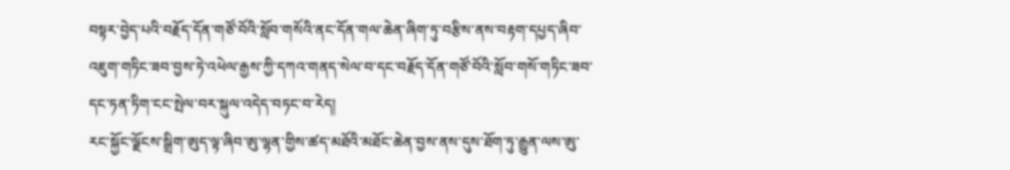བསྟར་བྱེད་པའི་བརྗོད་དོན་གཙོ་བོའི་སློབ་གསོའི་ནང་དོན་གལ་ཆེན་ཞིག་ཏུ་བརྩིས་ནས་བརྟག་དཔྱད་ཞིབ་འཇུག་གཏིང་ཟབ་བྱས་ཏེ་འཕེལ་རྒྱས་ཀྱི་དཀའ་གནད་སེལ་བ་དང་བརྗོད་དོན་གཙོ་བོའི་སློབ་གསོ་གཏིང་ཟབ་དང་ཏན་ཏིག་ངང་སྤེལ་བར་སྐུལ་འདེད་བཏང་བ་རེད།
རང་སྐྱོང་ལྗོངས་སྒྲིག་ཨུད་ལྟ་ཞིབ་ཨུ་ལྷན་གྱིས་ཚད་མཐོའི་མཐོང་ཆེན་བྱས་ནས་དུས་ཐོག་ཏུ་རྒྱུན་ལས་ཨུ་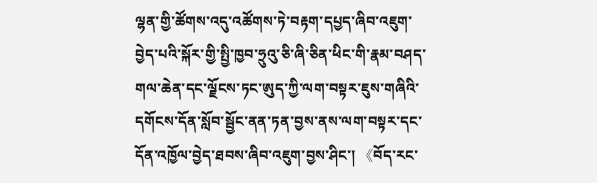ལྷན་གྱི་ཚོགས་འདུ་འཚོགས་ཏེ་བརྟག་དཔྱད་ཞིབ་འཇུག་བྱེད་པའི་སྐོར་གྱི་སྤྱི་ཁྱབ་ཧྲུའུ་ཅི་ཞི་ཅིན་ཕིང་གི་རྣམ་བཤད་གལ་ཆེན་དང་ལྗོངས་ཏང་ཨུད་ཀྱི་ལག་བསྟར་ཇུས་གཞིའི་དགོངས་དོན་སློབ་སྦྱོང་ནན་ཏན་བྱས་ནས་ལག་བསྟར་དང་དོན་འཁྱོལ་བྱེད་ཐབས་ཞིབ་འཇུག་བྱས་ཤིང་། 《བོད་རང་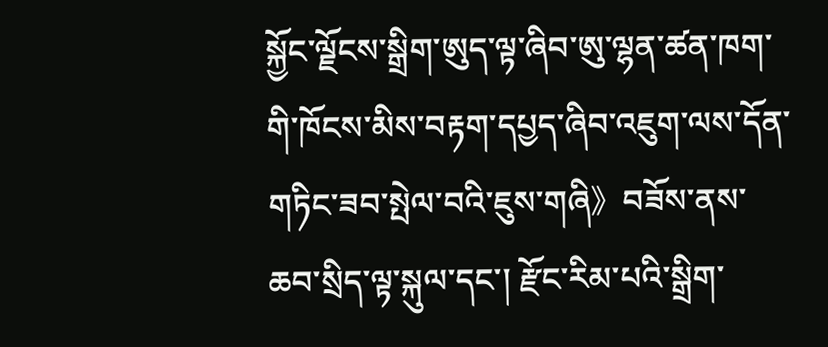སྐྱོང་ལྗོངས་སྒྲིག་ཨུད་ལྟ་ཞིབ་ཨུ་ལྷན་ཚན་ཁག་གི་ཁོངས་མིས་བརྟག་དཔྱད་ཞིབ་འཇུག་ལས་དོན་གཏིང་ཟབ་སྤེལ་བའི་ཇུས་གཞི》བཟོས་ནས་ཆབ་སྲིད་ལྟ་སྐུལ་དང་། རྫོང་རིམ་པའི་སྒྲིག་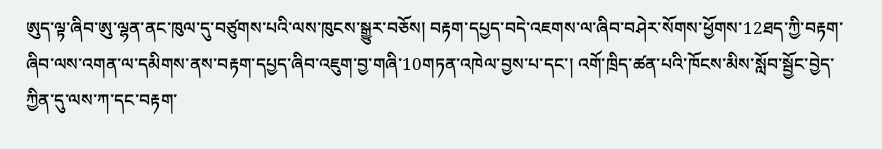ཨུད་ལྟ་ཞིབ་ཨུ་ལྷན་ནང་ཁུལ་དུ་བཙུགས་པའི་ལས་ཁུངས་སྒྱུར་བཅོས། བརྟག་དཔྱད་བདེ་འཇགས་ལ་ཞིབ་བཤེར་སོགས་ཕྱོགས་12ཐད་ཀྱི་བརྟག་ཞིབ་ལས་འགན་ལ་དམིགས་ནས་བརྟག་དཔྱད་ཞིབ་འཇུག་བྱ་གཞི་10གཏན་འཁེལ་བྱས་པ་དང་། འགོ་ཁྲིད་ཚན་པའི་ཁོངས་མིས་སློབ་སྦྱོང་བྱེད་ཀྱིན་དུ་ལས་ཀ་དང་བརྟག་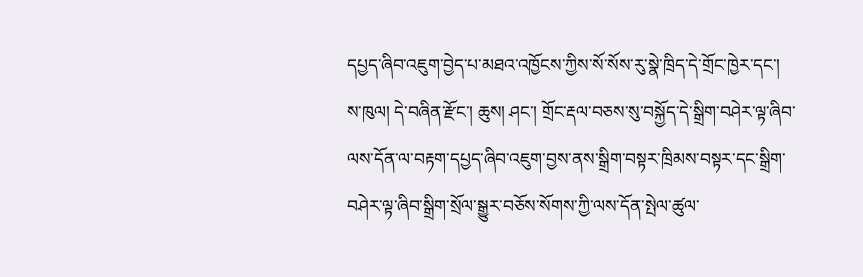དཔྱད་ཞིབ་འཇུག་བྱེད་པ་མཐའ་འཁྱོངས་ཀྱིས་སོ་སོས་རུ་སྣེ་ཁྲིད་དེ་གྲོང་ཁྱེར་དང་། ས་ཁུལ། དེ་བཞིན་རྫོང་། ཆུས། ཤང་། གྲོང་རྡལ་བཅས་སུ་བསྐྱོད་དེ་སྒྲིག་བཤེར་ལྟ་ཞིབ་ལས་དོན་ལ་བརྟག་དཔྱད་ཞིབ་འཇུག་བྱས་ནས་སྒྲིག་བསྟར་ཁྲིམས་བསྟར་དང་སྒྲིག་བཤེར་ལྟ་ཞིབ་སྒྲིག་སྲོལ་སྒྱུར་བཅོས་སོགས་ཀྱི་ལས་དོན་སྤེལ་ཚུལ་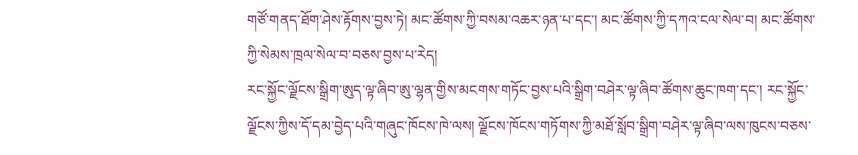གཙོ་གནད་ཐོག་ཤེས་རྟོགས་བྱས་ཏེ། མང་ཚོགས་ཀྱི་བསམ་འཆར་ཉན་པ་དང་། མང་ཚོགས་ཀྱི་དཀའ་ངལ་སེལ་བ། མང་ཚོགས་ཀྱི་སེམས་ཁྲལ་སེལ་བ་བཅས་བྱས་པ་རེད།
རང་སྐྱོང་ལྗོངས་སྒྲིག་ཨུད་ལྟ་ཞིབ་ཨུ་ལྷན་གྱིས་མངགས་གཏོང་བྱས་པའི་སྒྲིག་བཤེར་ལྟ་ཞིབ་ཚོགས་ཆུང་ཁག་དང་། རང་སྐྱོང་ལྗོངས་ཀྱིས་དོ་དམ་བྱེད་པའི་གཞུང་ཁོངས་ཁེ་ལས། ལྗོངས་ཁོངས་གཏོགས་ཀྱི་མཐོ་སློབ་སྒྲིག་བཤེར་ལྟ་ཞིབ་ལས་ཁུངས་བཅས་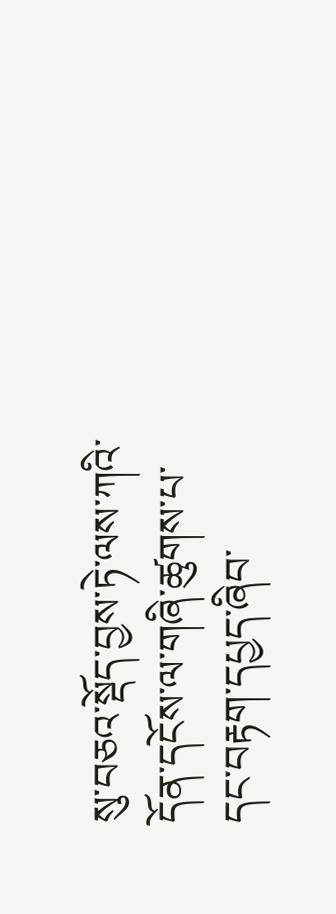སུ་བཅའ་སྡོད་བྱས་ཏེ་ལས་ཀའི་དོན་དངོས་ལ་གཞི་ཚུགས་པ་དང་བརྟག་དཔྱད་ཞིབ་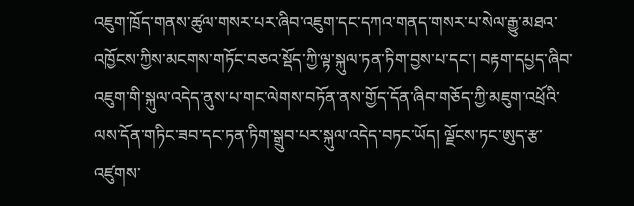འཇུག་ཁྲོད་གནས་ཚུལ་གསར་པར་ཞིབ་འཇུག་དང་དཀའ་གནད་གསར་པ་སེལ་རྒྱུ་མཐའ་འཁྱོངས་ཀྱིས་མངགས་གཏོང་བཅའ་སྡོད་ཀྱི་ལྟ་སྐུལ་ཏན་ཏིག་བྱས་པ་དང་། བརྟག་དཔྱད་ཞིབ་འཇུག་གི་སྐུལ་འདེད་ནུས་པ་གང་ལེགས་བཏོན་ནས་གྱོད་དོན་ཞིབ་གཅོད་ཀྱི་མཇུག་འཕྲོའི་ལས་དོན་གཏིང་ཟབ་དང་ཏན་ཏིག་སྒྲུབ་པར་སྐུལ་འདེད་བཏང་ཡོད། ལྗོངས་ཏང་ཨུད་རྩ་འཛུགས་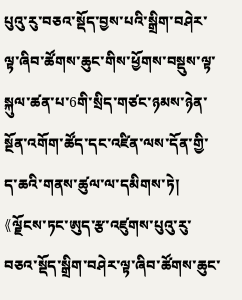པུའུ་རུ་བཅའ་སྡོད་བྱས་པའི་སྒྲིག་བཤེར་ལྟ་ཞིབ་ཚོགས་ཆུང་གིས་ཕྱོགས་བསྡུས་ལྟ་སྐུལ་ཚན་པ་6གི་སྲིད་གཙང་ཉམས་ཉེན་སྔོན་འགོག་ཚོད་དང་འཛིན་ལས་དོན་གྱི་ད་ཆའི་གནས་ཚུལ་ལ་དམིགས་ཏེ། 《ལྗོངས་ཏང་ཨུད་རྩ་འཛུགས་པུའུ་རུ་བཅའ་སྡོད་སྒྲིག་བཤེར་ལྟ་ཞིབ་ཚོགས་ཆུང་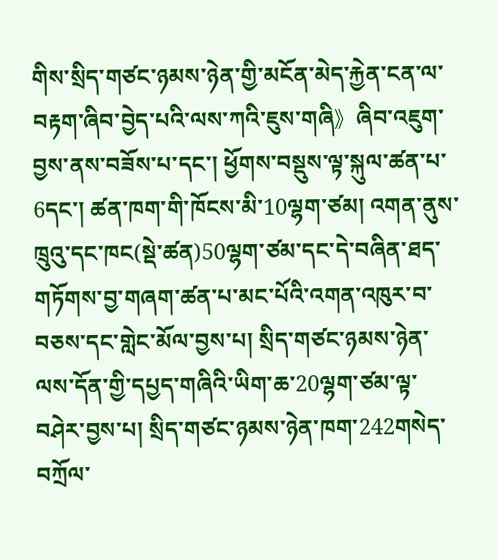གིས་སྲིད་གཙང་ཉམས་ཉེན་གྱི་མངོན་མེད་རྐྱེན་ངན་ལ་བརྟག་ཞིབ་བྱེད་པའི་ལས་ཀའི་ཇུས་གཞི》ཞིབ་འཇུག་བྱས་ནས་བཟོས་པ་དང་། ཕྱོགས་བསྡུས་ལྟ་སྐུལ་ཚན་པ་6དང་། ཚན་ཁག་གི་ཁོངས་མི་10ལྷག་ཙམ། འགན་ནུས་ཁྲུའུ་དང་ཁང(སྡེ་ཚན)50ལྷག་ཙམ་དང་དེ་བཞིན་ཐད་གཏོགས་བྱ་གཞག་ཚན་པ་མང་པོའི་འགན་འཁུར་བ་བཅས་དང་གླེང་མོལ་བྱས་པ། སྲིད་གཙང་ཉམས་ཉེན་ལས་དོན་གྱི་དཔྱད་གཞིའི་ཡིག་ཆ་20ལྷག་ཙམ་ལྟ་བཤེར་བྱས་པ། སྲིད་གཙང་ཉམས་ཉེན་ཁག་242གསེད་བཀྲོལ་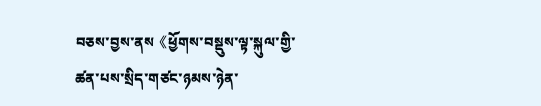བཅས་བྱས་ནས《ཕྱོགས་བསྡུས་ལྟ་སྐུལ་གྱི་ཚན་པས་སྲིད་གཙང་ཉམས་ཉེན་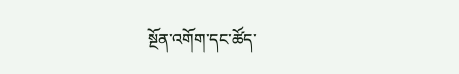སྔོན་འགོག་དང་ཚོད་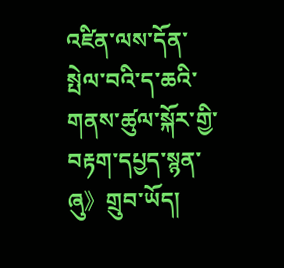འཛིན་ལས་དོན་སྤེལ་བའི་ད་ཆའི་གནས་ཚུལ་སྐོར་གྱི་བརྟག་དཔྱད་སྙན་ཞུ》གྲུབ་ཡོད།